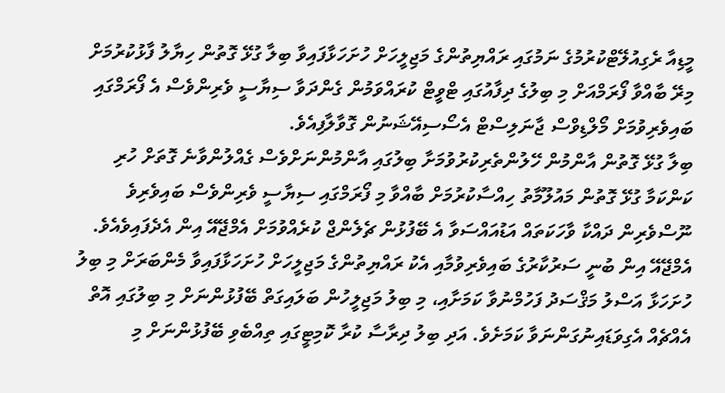މީޑިއާ ރެގިއުލޭޓްކުރުމުގެ ނަމުގައި ރައްޔިތުންގެ މަޖިލީހަށް ހުށަހަޅާފައިވާ ބިލާ ގުޅޭ ގޮތުން ހިޔާލު ފާޅުކުރުމަށް މިރޭ ބާއްވާ ފޯރަމްއަށް މި ބިލުގެ ދިފާއުގައި ޓްވީޓް ކުރައްވަމުން ގެންދަވާ ސިޔާސީ ވެރިންވެސް އެ ފޯރަމްގައި ބައިވެރިވުމަށް މޯލްޑިވްސް ޖާނަލިސްޓް އެސޯސިއޭޝަނުން ގޮވާލާފިއެވެ.
ބިލާ ގުޅޭ ގޮތުން އާންމުން ހޭލުންތެރިކުރުވުމަށާ ބިލުގައި އާންމުންނަށްވެސް ގެއްލުންވާނެ ގޮތަށް ހުރި ކަންކަމާ ގުޅޭ ގޮތުން މައުލޫމާތު ހިއްސާކުރުމަށް ބާއްވާ މި ފޯރަމްގައި ސިޔާސީ ވެރިންވެސް ބައިވެރިވެ ނޫސްވެރިން ދައްކާ ވާހަކަތައް އަޑުއައްސަވާ އެ ބޭފުޅުން ޗެލެންޖް ކުރެއްވުމަށް އެމްޖޭއޭ އިން އެދެފައިވެއެވެ.
އެމްޖޭއޭ އިން ބުނީ ސަރުކާރުގެ ބައިވެރިވުމާއި އެކު ރައްޔިތުންގެ މަޖިލީހަށް ހުށަހަޅާފައިވާ މެންބަރަށް މި ބިލު ހުށަހަޅާ އަސްލު މަޤްސަދު ފަހުމްނުވާ ކަމަށާއި، މި ބިލު މަޖިލީހުން ބަލައިގަތް ބޭފުޅުންނަށް މި ބިލުގައި އޮތް އެއްޗެއް އެގިވަޑައިނުގަންނަވާ ކަމަށެވެ. އަދި ބިލު ދިރާސާ ކުރާ ކޮމިޓީގައި ތިއްބެވި ބޭފުޅުންނަށް މި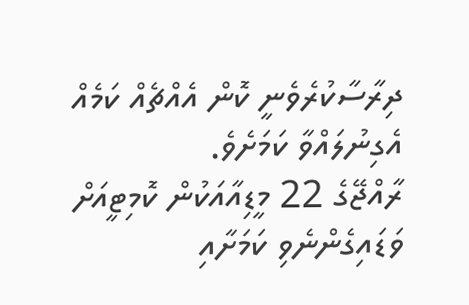ދިރާސާކުރެވެނީ ކޮން އެއްޗެއް ކަމެއް އެގިނުލައްވާ ކަމަށެވެ.
ރާއްޖޭގެ 22 މީޑިއާއަކުން ކޮމިޓީއަށް ވަޑައިގެންނެވި ކަމަށާއި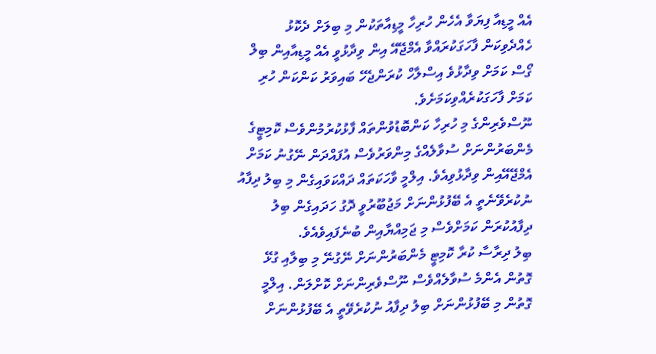އެއް މީޑިއާ ފިޔަވާ އެހެން ހުރިހާ މީޑިއާތަކުން މި ބިލަށް ދެކޮޅު ހެއްދެވިކަން ފާހަގަކުރައްވާ އެމްޖޭއޭ އިން ވިދާޅުވީ އެއް މީޑިއާއިން ބިލް ގޯސް ކަމަށް ވިދާޅުވެ އިސްލާހް ކުރަންޖެހޭ ބައިވަރު ކަންކަން ހުރި ކަމަށް ފާހަގަކުރެއްވިކަމަށެވެ.
ނޫސްވެރިންގެ މި ހުރިހާ ކަންބޮޑުވުންތައް ފާޅުކުރުމުންވެސް ކޮމިޓީގެ މެންބަރުންނަށް ސުވާލެއްގެ މިންވަރުވެސް އުފައްދަން ނޭގުނު ކަމަށް އެމްޖޭއޭއިން ވިދާޅުވިއެވެ. އިލްމީ ވާހަކަތައް ދައްކަވައިގެން މި ބިލު ދިފާއު ނުކުރެވޭނެތީ އެ ބޭފުޅުންނަށް މަޖުބޫރުވީ ދޮގު ހަދައިގެން ބިލު ދިފާއުކުރަން ކަމަށްވެސް މި ޖަމިއްޔާއިން ބުނެފައިވެއެވެ.
ބިލު ދިރާސާ ކުރާ ކޮމިޓީ މެންބަރުންނަށް ނޭގުނޭ މި ބިލާއި ގުޅޭ ގޮތުން އެންމެ ސުވާލެއްވެސް ނޫސްވެރިންނަށް ކޮށްލަން. އިލްމީ ގޮތުން މި ބޭފުޅުންނަށް ބިލު ދިފާއު ނުކުރެވޭތީ އެ ބޭފުޅުންނަށް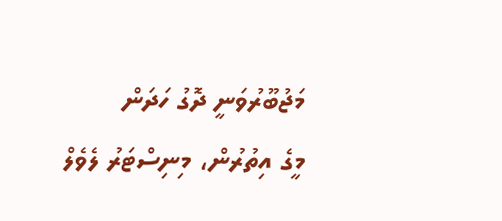މަޖުބޫރުވަނީ ދޮގު ހަދަން
މީގެ އިތުރުން، މިނިސްޓަރު ލެވެލް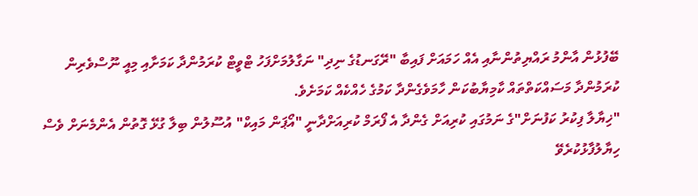ބޭފުޅުން އާންމު ރައްޔިތުންނާއި އެއް ހަމައަށް ފައިބާ "ރޭގަނޑުގެ ނިދި" ނަގާލުމަށްފަހު ޓްވީޓް ކުރަމުންދާ ކަމަށާއި މިއީ ނޫސްވެރިން ކުރަމުންދާ މަސައްކަތްތައް ކާމިޔާބުކަން ހާމަވެގެންދާ ކަމުގެ ހެއްކެއް ކަމަށެވެ.
"ޚިޔާލާ ފިކުރު ކަފުނަށް"ގެ ނަމުގައި ކުރިއަށް ގެންދާ އެ ފޯރަމް ކުރިއަށްދާނީ "އޯޕަން މައިކް" އުސޫލުން ބިލާ ގުޅޭ ގޮތުން އެންމެނަށް ވެސް ހިޔާލުފާޅުކުރެވޭ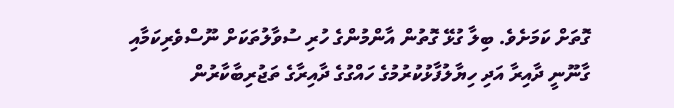ގޮތަށް ކަމަށެވެ. ބިލާ ގުޅޭ ގޮތުން އާންމުންގެ ހުރި ސުވާލުތަކަށް ނޫސްވެރިކަމާއި ގާނޫނީ ދާއިރާ އަދި ހިޔާލުފާޅުކުރުމުގެ ހައްގުގެ ދާއިރާގެ ތަޖުރިބާކާރުން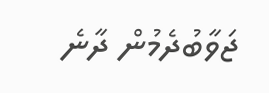ޖަވާބުދެމުން ދާނެ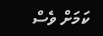ކަމަށް ވެސް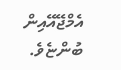އެމްޖޭއޭއިން ބުންޏެވެ.